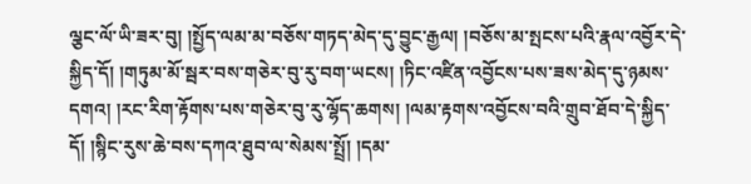ལྕང་ལོ་ཡི་ཟར་བུ། །སྤྱོད་ལམ་མ་བཅོས་གཏད་མེད་དུ་བྱུང་རྒྱལ། །བཅོས་མ་སྤངས་པའི་རྣལ་འབྱོར་དེ་སྐྱིད་དོ། །གཏུམ་མོ་སྦར་བས་གཅེར་བུ་རུ་བག་ཡངས། །ཏིང་འཛིན་འབྱོངས་པས་ཟས་མེད་དུ་ཉམས་དགའ། །རང་རིག་རྟོགས་པས་གཅེར་བུ་རུ་ལྷོད་ཆགས། །ལམ་རྟགས་འབྱོངས་བའི་གྲུབ་ཐོབ་དེ་སྐྱིད་དོ། །སྙིང་རུས་ཆེ་བས་དཀའ་ཐུབ་ལ་སེམས་སྤྲོ། །དམ་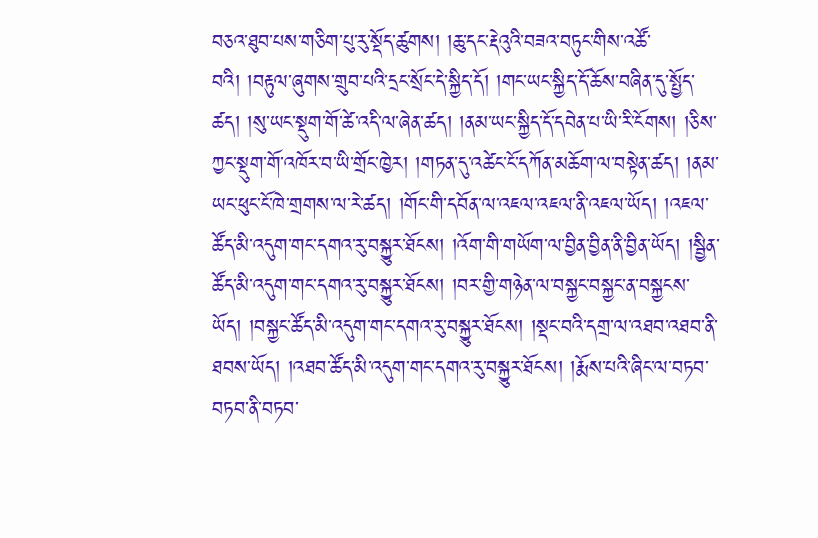བཅའ་ཐུབ་པས་གཅིག་པུ་རུ་སྡོད་ཚུགས། །ཆུ་དང་རྡེའུའི་བཟའ་བཏུང་གིས་འཚོ་བའི། །བརྟུལ་ཞུགས་གྲུབ་པའི་དྲང་སྲོང་དེ་སྐྱིད་དོ། །གང་ཡང་སྐྱིད་དོ་ཆོས་བཞིན་དུ་སྤྱོད་ཚད། །སུ་ཡང་སྡུག་གོ་ཚེ་འདི་ལ་ཞེན་ཚད། །ནམ་ཡང་སྐྱིད་དོ་དབེན་པ་ཡི་རི་ངོགས། །ཅིས་ཀྱང་སྡུག་གོ་འཁོར་བ་ཡི་གྲོང་ཁྱེར། །གཏན་དུ་འཚེང་ངོ་དཀོན་མཆོག་ལ་བསྟེན་ཚད། །ནམ་ཡང་ཕུང་ངོ་ཁེ་གྲགས་ལ་རེ་ཚད། །གོང་གི་དབོན་ལ་འཇལ་འཇལ་ནི་འཇལ་ཡོད། །འཇལ་ཚོད་མི་འདུག་གང་དགའ་རུ་བསྐྱུར་ཐོངས། །འོག་གི་གཡོག་ལ་བྱིན་བྱིན་ནི་བྱིན་ཡོད། །སྦྱིན་ཚོད་མི་འདུག་གང་དགའ་རུ་བསྐྱུར་ཐོངས། །བར་གྱི་གཉེན་ལ་བསྐྱང་བསྐྱང་ན་བསྐྱངས་ཡོད། །བསྐྱང་ཚོད་མི་འདུག་གང་དགའ་རུ་བསྐྱུར་ཐོངས། །སྡང་བའི་དགྲ་ལ་འཐབ་འཐབ་ནི་ཐབས་ཡོད། །འཐབ་ཚོད་མི་འདུག་གང་དགའ་རུ་བསྐྱུར་ཐོངས། །རྨོས་པའི་ཞིང་ལ་བཏབ་བཏབ་ནི་བཏབ་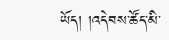ཡོད། །འདེབས་ཚོད་མི་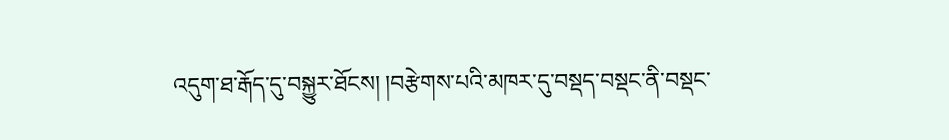འདུག་ཐ་རྒོད་དུ་བསྐྱུར་ཐོངས། །བརྩེགས་པའི་མཁར་དུ་བསྡད་བསྡང་ནི་བསྡང་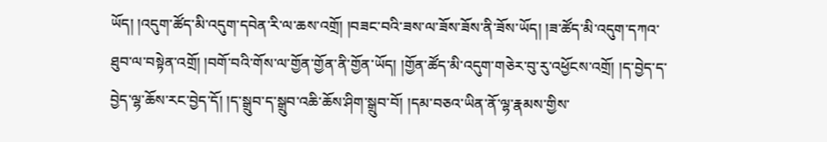ཡོད། །འདུག་ཚོད་མི་འདུག་དབེན་རི་ལ་ཆས་འགྲོ། །བཟང་བའི་ཟས་ལ་ཟོས་ཟོས་ནི་ཟོས་ཡོད། །ཟ་ཚོད་མི་འདུག་དཀའ་ཐུབ་ལ་བསྟེན་འགྲོ། །བགོ་བའི་གོས་ལ་གྱོན་གྱོན་ནི་གྱོན་ཡོད། །གྱོན་ཚོད་མི་འདུག་གཅེར་བུ་རུ་འཕྱོངས་འགྲོ། །ད་བྱེད་ད་བྱེད་ལྷ་ཆོས་རང་བྱེད་དོ། །ད་སྒྲུབ་ད་སྒྲུབ་འཆི་ཆོས་ཤིག་སྒྲུབ་བོ། །དམ་བཅའ་ཡིན་ནོ་ལྷ་རྣམས་གྱིས་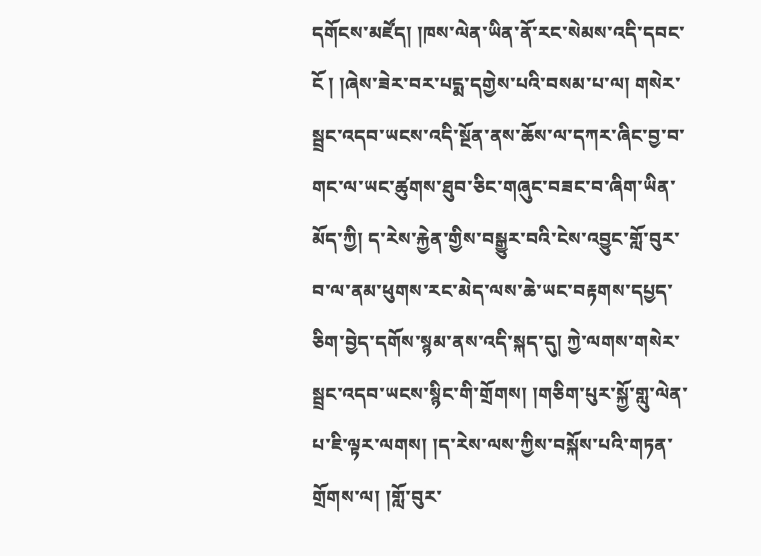དགོངས་མཛོད། །ཁས་ལེན་ཡིན་ནོ་རང་སེམས་འདི་དབང་ངོ ། །ཞེས་ཟེར་བར་པདྨ་དགྱེས་པའི་བསམ་པ་ལ། གསེར་སྦྲང་འདབ་ཡངས་འདི་སྔོན་ནས་ཆོས་ལ་དཀར་ཞིང་བྱ་བ་གང་ལ་ཡང་ཚུགས་ཐུབ་ཅིང་གཞུང་བཟང་བ་ཞིག་ཡིན་མོད་ཀྱི། ད་རེས་རྐྱེན་གྱིས་བསྒྱུར་བའི་ངེས་འབྱུང་གློ་བུར་བ་ལ་ནམ་ཕུགས་རང་མེད་ལས་ཆེ་ཡང་བརྟགས་དཔྱད་ཅིག་བྱེད་དགོས་སྙམ་ནས་འདི་སྐད་དུ། ཀྱེ་ལགས་གསེར་སྦྲང་འདབ་ཡངས་སྙིང་གི་གྲོགས། །གཅིག་པུར་སྐྱོ་གླུ་ལེན་པ་ཇི་ལྟར་ལགས། །ད་རེས་ལས་ཀྱིས་བསྐོས་པའི་གཏན་གྲོགས་ལ། །གློ་བུར་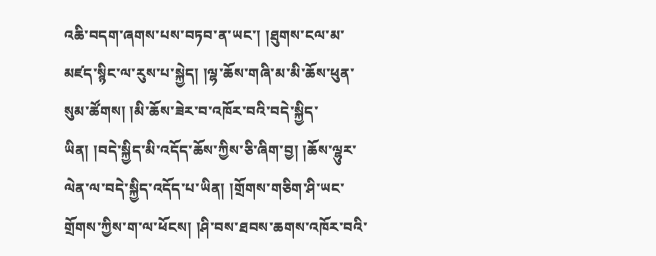འཆི་བདག་ཞགས་པས་བཏབ་ན་ཡང་། །ཐུགས་ངལ་མ་མཛད་སྙིང་ལ་རུས་པ་སྐྱེད། །ལྷ་ཆོས་གཞི་མ་མི་ཆོས་ཕུན་སུམ་ཚོགས། །མི་ཆོས་ཟེར་བ་འཁོར་བའི་བདེ་སྐྱིད་ཡིན། །བདེ་སྐྱིད་མི་འདོད་ཆོས་ཀྱིས་ཅི་ཞིག་བྱ། །ཆོས་ལྷུར་ལེན་ལ་བདེ་སྐྱིད་འདོད་པ་ཡིན། །གྲོགས་གཅིག་ཤི་ཡང་གྲོགས་ཀྱིས་ག་ལ་ཕོངས། །ཤི་བས་ཐབས་ཆགས་འཁོར་བའི་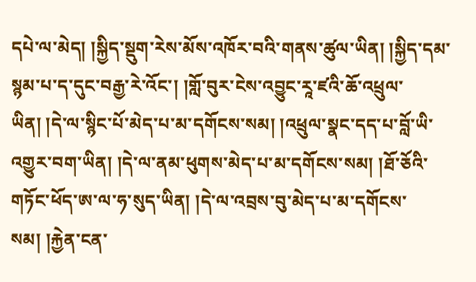དཔེ་ལ་མེད། །སྐྱིད་སྡུག་རེས་མོས་འཁོར་བའི་གནས་ཚུལ་ཡིན། །སྐྱིད་དམ་སྙམ་པ་ད་དུང་བརྒྱ་རེ་འོང་། །གློ་བུར་ངེས་འབྱུང་རཱ་ཛའི་ཆོ་འཕྲུལ་ཡིན། །དེ་ལ་སྙིང་པོ་མེད་པ་མ་དགོངས་སམ། །འཕྲུལ་སྣང་དད་པ་བློ་ཡི་འགྱུར་བག་ཡིན། །དེ་ལ་ནམ་ཕུགས་མེད་པ་མ་དགོངས་སམ། །ཐོ་ཅོའི་གཏོང་ཕོད་ཨ་ལ་ཧ་སུད་ཡིན། །དེ་ལ་འབྲས་བུ་མེད་པ་མ་དགོངས་སམ། །རྐྱེན་ངན་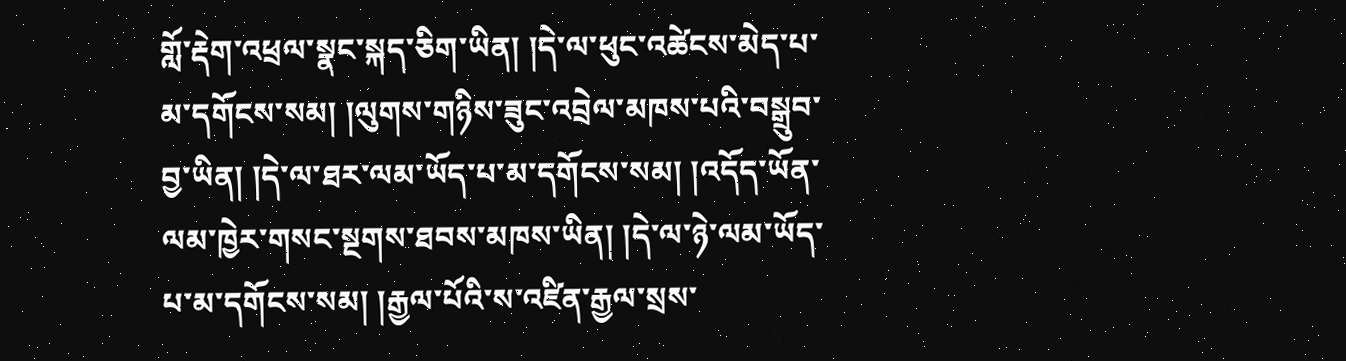གློ་རྡེག་འཕྲལ་སྣང་སྐད་ཅིག་ཡིན། །དེ་ལ་ཕུང་འཚེངས་མེད་པ་མ་དགོངས་སམ། །ལུགས་གཉིས་ཟུང་འབྲེལ་མཁས་པའི་བསྒྲུབ་བྱ་ཡིན། །དེ་ལ་ཐར་ལམ་ཡོད་པ་མ་དགོངས་སམ། །འདོད་ཡོན་ལམ་ཁྱེར་གསང་སྔགས་ཐབས་མཁས་ཡིན། །དེ་ལ་ཉེ་ལམ་ཡོད་པ་མ་དགོངས་སམ། །རྒྱལ་པོའི་ས་འཛིན་རྒྱལ་སྲས་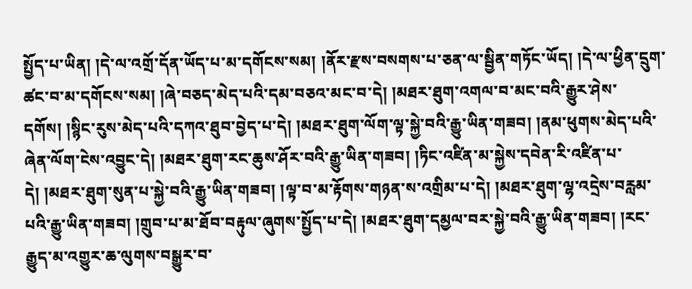སྤྱོད་པ་ཡིན། །དེ་ལ་འགྲོ་དོན་ཡོད་པ་མ་དགོངས་སམ། །ནོར་རྫས་བསགས་པ་ཅན་ལ་སྦྱིན་གཏོང་ཡོད། །དེ་ལ་ཕྱིན་དྲུག་ཚང་བ་མ་དགོངས་སམ། །ཞེ་བཅད་མེད་པའི་དམ་བཅའ་མང་བ་དེ། །མཐར་ཐུག་འགལ་བ་མང་བའི་རྒྱུར་ཤེས་དགོས། །སྙིང་རུས་མེད་པའི་དཀའ་ཐུབ་བྱེད་པ་དེ། །མཐར་ཐུག་ལོག་ལྟ་སྐྱེ་བའི་རྒྱུ་ཡིན་གཟབ། །ནམ་ཕུགས་མེད་པའི་ཞེན་ལོག་ངེས་འབྱུང་དེ། །མཐར་ཐུག་རང་ཆུས་ཤོར་བའི་རྒྱུ་ཡིན་གཟབ། །ཏིང་འཛིན་མ་སྐྱེས་དབེན་རི་འཛིན་པ་དེ། །མཐར་ཐུག་སུན་པ་སྐྱེ་བའི་རྒྱུ་ཡིན་གཟབ། །ལྟ་བ་མ་རྟོགས་གཉན་ས་འགྲིམ་པ་དེ། །མཐར་ཐུག་ལྷ་འདྲེས་བརླམ་པའི་རྒྱུ་ཡིན་གཟབ། །གྲུབ་པ་མ་ཐོབ་བརྟུལ་ཞུགས་སྤྱོད་པ་དེ། །མཐར་ཐུག་དམྱལ་བར་སྐྱེ་བའི་རྒྱུ་ཡིན་གཟབ། །རང་རྒྱུད་མ་འགྱུར་ཆ་ལུགས་བསྒྱུར་བ་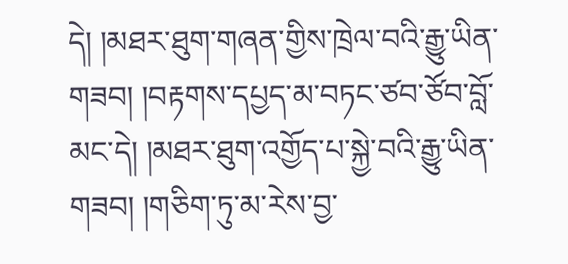དེ། །མཐར་ཐུག་གཞན་གྱིས་ཁྲེལ་བའི་རྒྱུ་ཡིན་གཟབ། །བརྟགས་དཔྱད་མ་བཏང་ཙབ་ཙོབ་བློ་མང་དེ། །མཐར་ཐུག་འགྱོད་པ་སྐྱེ་བའི་རྒྱུ་ཡིན་གཟབ། །གཅིག་ཏུ་མ་རེས་བྱ་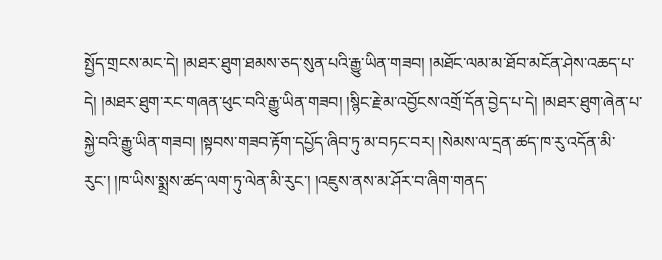སྤྱོད་གྲངས་མང་དེ། །མཐར་ཐུག་ཐམས་ཅད་སུན་པའི་རྒྱུ་ཡིན་གཟབ། །མཐོང་ལམ་མ་ཐོབ་མངོན་ཤེས་འཆད་པ་དེ། །མཐར་ཐུག་རང་གཞན་ཕུང་བའི་རྒྱུ་ཡིན་གཟབ། །སྙིང་རྗེ་མ་འབྱོངས་འགྲོ་དོན་བྱེད་པ་དེ། །མཐར་ཐུག་ཞེན་པ་སྐྱེ་བའི་རྒྱུ་ཡིན་གཟབ། །སྟབས་གཟབ་རྟོག་དཔྱོད་ཞིབ་ཏུ་མ་བཏང་བར། །སེམས་ལ་དྲན་ཚད་ཁ་རུ་འདོན་མི་རུང་། །ཁ་ཡིས་སྨྲས་ཚད་ལག་ཏུ་ལེན་མི་རུང་། །འཇུས་ནས་མ་ཤོར་བ་ཞིག་གནད་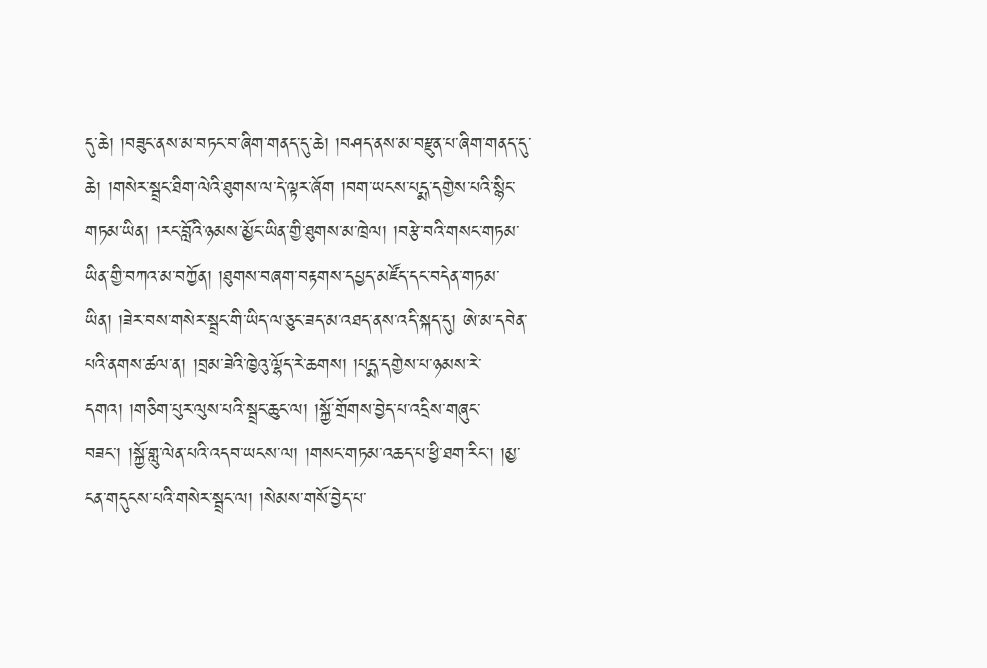དུ་ཆེ། །བཟུང་ནས་མ་བཏང་བ་ཞིག་གནད་དུ་ཆེ། །བཤད་ནས་མ་བརྫུན་པ་ཞིག་གནད་དུ་ཆེ། །གསེར་སྦྲང་ཐིག་ལེའི་ཐུགས་ལ་དེ་ལྟར་ཞོག །བག་ཡངས་པདྨ་དགྱེས་པའི་སྙིང་གཏམ་ཡིན། །རང་བློའི་ཉམས་མྱོང་ཡིན་གྱི་ཐུགས་མ་ཁྲེལ། །བརྩེ་བའི་གསང་གཏམ་ཡིན་གྱི་བཀའ་མ་བཀྱོན། །ཐུགས་བཞག་བརྟགས་དཔྱད་མཛོད་དང་བདེན་གཏམ་ཡིན། །ཟེར་བས་གསེར་སྦྲང་གི་ཡིད་ལ་ཅུང་ཟད་མ་འཐད་ནས་འདི་སྐད་དུ། ཨེ་མ་དབེན་པའི་ནགས་ཚལ་ན། །བྲམ་ཟེའི་ཁྱེའུ་ལྷོད་རེ་ཆགས། །པདྨ་དགྱེས་པ་ཉམས་རེ་དགའ། །གཅིག་པུར་ལུས་པའི་སྦྲང་ཆུང་ལ། །སྐྱོ་གྲོགས་བྱེད་པ་འདྲིས་གཞུང་བཟང་། །སྐྱོ་གླུ་ལེན་པའི་འདབ་ཡངས་ལ། །གསང་གཏམ་འཆད་པ་ཕྱི་ཐག་རིང་། །མྱ་ངན་གདུངས་པའི་གསེར་སྦྲང་ལ། །སེམས་གསོ་བྱེད་པ་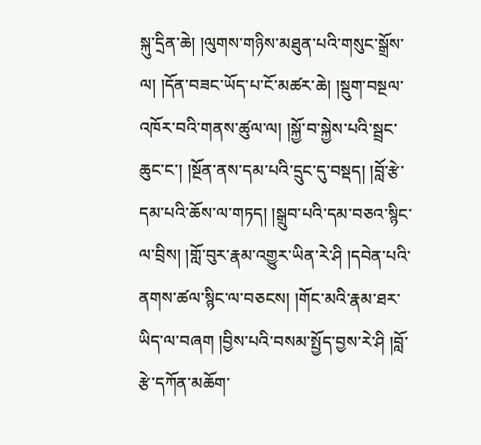སྐུ་དྲིན་ཆེ། །ལུགས་གཉིས་མཐུན་པའི་གསུང་སྒྲོས་ལ། །དོན་བཟང་ཡོད་པ་ངོ་མཚར་ཆེ། །སྡུག་བསྔལ་འཁོར་བའི་གནས་ཚུལ་ལ། །སྐྱོ་བ་སྐྱེས་པའི་སྦྲང་ཆུང་ང་། །སྔོན་ནས་དམ་པའི་དྲུང་དུ་བསྡད། །བློ་རྩེ་དམ་པའི་ཆོས་ལ་གཏད། །སྒྲུབ་པའི་དམ་བཅའ་སྙིང་ལ་བྲིས། །གློ་བུར་རྣམ་འགྱུར་ཡིན་རེ་ཤི །དབེན་པའི་ནགས་ཚལ་སྙིང་ལ་བཅངས། །གོང་མའི་རྣམ་ཐར་ཡིད་ལ་བཞག །བྱིས་པའི་བསམ་སྤྱོད་བྱས་རེ་ཤི །བློ་རྩེ་དཀོན་མཆོག་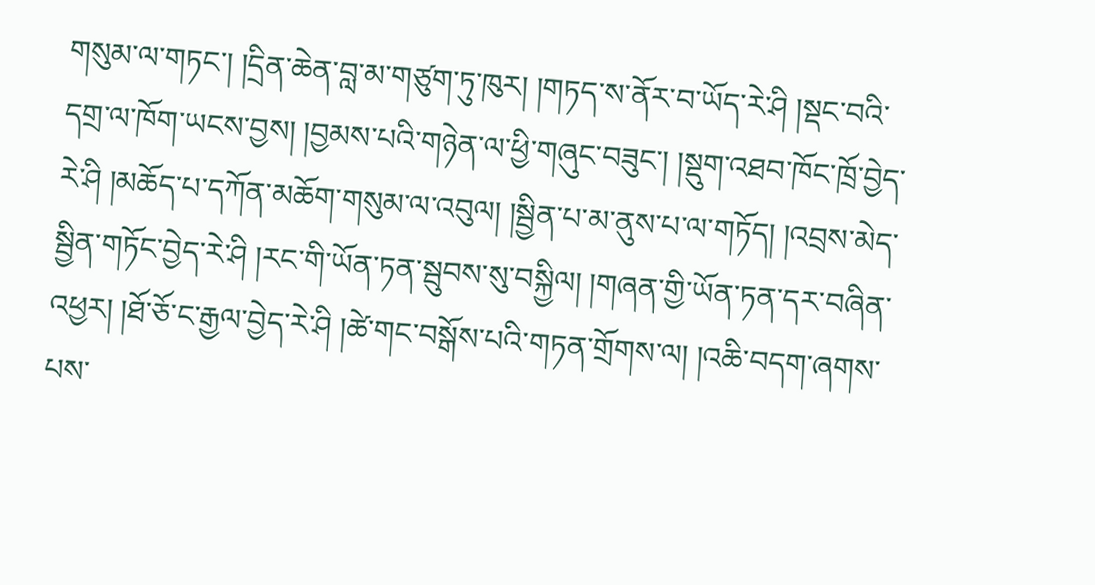གསུམ་ལ་གཏང་། །དྲིན་ཆེན་བླ་མ་གཙུག་ཏུ་ཁུར། །གཏད་ས་ནོར་བ་ཡོད་རེ་ཤི །སྡང་བའི་དགྲ་ལ་ཁོག་ཡངས་བྱས། །བྱམས་པའི་གཉེན་ལ་ཕྱི་གཞུང་བཟུང་། །སྡུག་འཐབ་ཁོང་ཁྲོ་བྱེད་རེ་ཤི །མཆོད་པ་དཀོན་མཆོག་གསུམ་ལ་འབུལ། །སྦྱིན་པ་མ་ནུས་པ་ལ་གཏོད། །འབྲས་མེད་སྦྱིན་གཏོང་བྱེད་རེ་ཤི །རང་གི་ཡོན་ཏན་སྦུབས་སུ་བསྐྱིལ། །གཞན་གྱི་ཡོན་ཏན་དར་བཞིན་འཕྱར། །ཐོ་ཅོ་ང་རྒྱལ་བྱེད་རེ་ཤི །ཚེ་གང་བསྒོས་པའི་གཏན་གྲོགས་ལ། །འཆི་བདག་ཞགས་པས་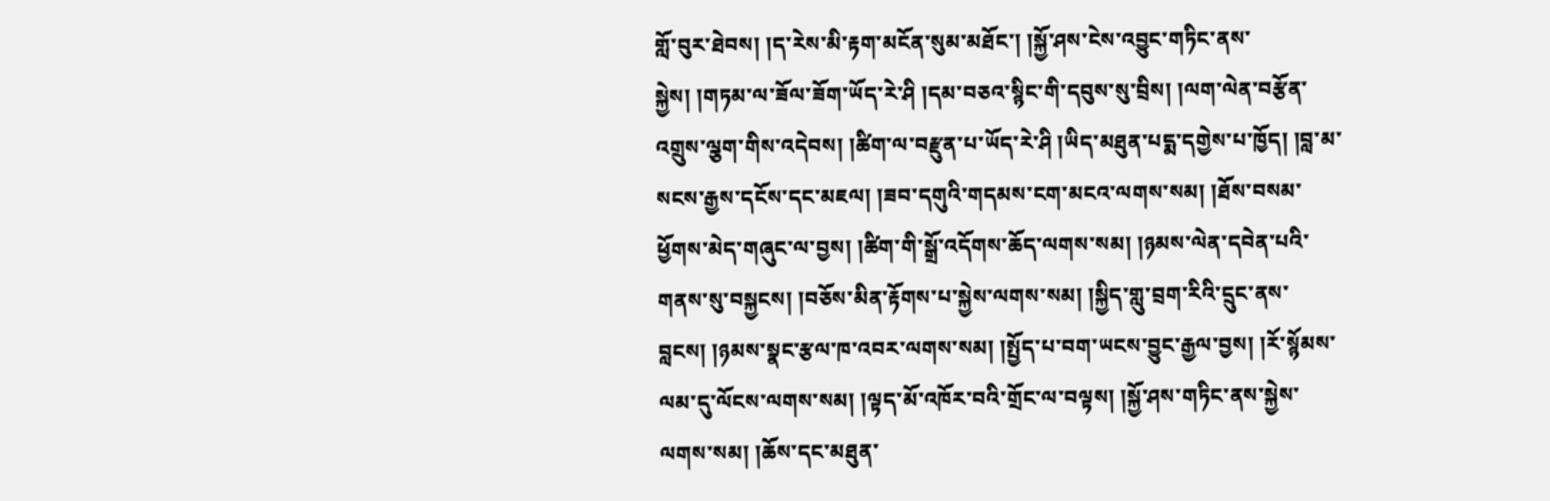གློ་བུར་ཐེབས། །ད་རེས་མི་རྟག་མངོན་སུམ་མཐོང་། །སྐྱོ་ཤས་ངེས་འབྱུང་གཏིང་ནས་སྐྱེས། །གཏམ་ལ་ཟོལ་ཟོག་ཡོད་རེ་ཤི །དམ་བཅའ་སྙིང་གི་དབུས་སུ་བྲིས། །ལག་ལེན་བརྩོན་འགྲུས་ལྕག་གིས་འདེབས། །ཚིག་ལ་བརྫུན་པ་ཡོད་རེ་ཤི །ཡིད་མཐུན་པདྨ་དགྱེས་པ་ཁྱོད། །བླ་མ་སངས་རྒྱས་དངོས་དང་མཇལ། །ཟབ་དགུའི་གདམས་ངག་མངའ་ལགས་སམ། །ཐོས་བསམ་ཕྱོགས་མེད་གཞུང་ལ་བྱས། །ཚིག་གི་སྒྲོ་འདོགས་ཆོད་ལགས་སམ། །ཉམས་ལེན་དབེན་པའི་གནས་སུ་བསྐྱངས། །བཅོས་མིན་རྟོགས་པ་སྐྱེས་ལགས་སམ། །སྐྱིད་གླུ་བྲག་རིའི་དྲུང་ནས་བླངས། །ཉམས་སྣང་རྩལ་ཁ་འབར་ལགས་སམ། །སྤྱོད་པ་བག་ཡངས་བྱུང་རྒྱལ་བྱས། །རོ་སྙོམས་ལམ་དུ་ལོངས་ལགས་སམ། །ལྟད་མོ་འཁོར་བའི་གྲོང་ལ་བལྟས། །སྐྱོ་ཤས་གཏིང་ནས་སྐྱེས་ལགས་སམ། །ཆོས་དང་མཐུན་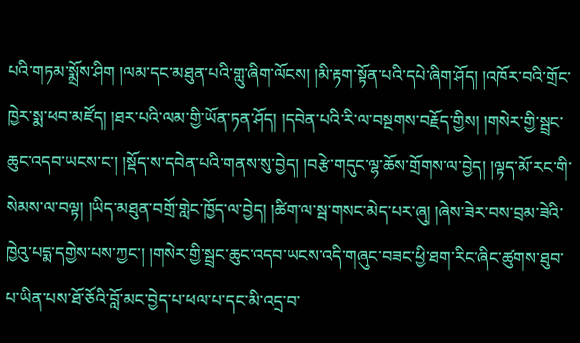པའི་གཏམ་སྨྲོས་ཤིག །ལམ་དང་མཐུན་པའི་གླུ་ཞིག་ལོངས། །མི་རྟག་སྟོན་པའི་དཔེ་ཞིག་ཤོད། །འཁོར་བའི་གྲོང་ཁྱེར་སྨ་ཕབ་མཛོད། །ཐར་པའི་ལམ་གྱི་ཡོན་ཏན་ཤོད། །དབེན་པའི་རི་ལ་བསྔགས་བརྗོད་གྱིས། །གསེར་གྱི་སྦྲང་ཆུང་འདབ་ཡངས་ང་། །སྡོད་ས་དབེན་པའི་གནས་སུ་བྱེད། །བརྩེ་གདུང་ལྷ་ཆོས་གྲོགས་ལ་བྱེད། །ལྟད་མོ་རང་གི་སེམས་ལ་བལྟ། །ཡིད་མཐུན་བགྲོ་གླེང་ཁྱོད་ལ་བྱེད། །ཚིག་ལ་སྦ་གསང་མེད་པར་ཞུ། །ཞེས་ཟེར་བས་བྲམ་ཟེའི་ཁྱེའུ་པདྨ་དགྱེས་པས་ཀྱང་། །གསེར་གྱི་སྦྲང་ཆུང་འདབ་ཡངས་འདི་གཞུང་བཟང་ཕྱི་ཐག་རིང་ཞིང་ཚུགས་ཐུབ་པ་ཡིན་པས་ཐོ་ཅོའི་བློ་མང་བྱེད་པ་ཕལ་པ་དང་མི་འདྲ་བ་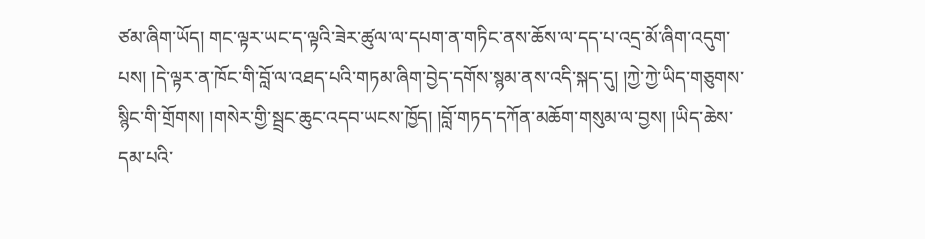ཙམ་ཞིག་ཡོད། གང་ལྟར་ཡང་ད་ལྟའི་ཟེར་ཚུལ་ལ་དཔག་ན་གཏིང་ནས་ཆོས་ལ་དད་པ་འདྲ་མོ་ཞིག་འདུག་པས། །དེ་ལྟར་ན་ཁོང་གི་བློ་ལ་འཐད་པའི་གཏམ་ཞིག་བྱེད་དགོས་སྙམ་ནས་འདི་སྐད་དུ། །ཀྱེ་ཀྱེ་ཡིད་གཅུགས་སྙིང་གི་གྲོགས། །གསེར་གྱི་སྦྲང་ཆུང་འདབ་ཡངས་ཁྱོད། །བློ་གཏད་དཀོན་མཆོག་གསུམ་ལ་བྱས། །ཡིད་ཆེས་དམ་པའི་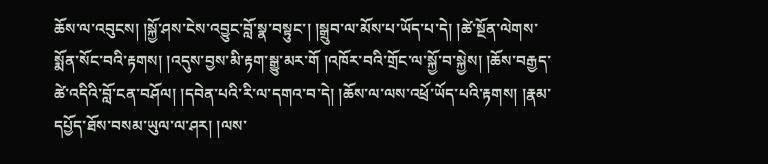ཆོས་ལ་འབུངས། །སྐྱོ་ཤས་ངེས་འབྱུང་བློ་སྣ་བསྟུང་། །སྒྲུབ་ལ་མོས་པ་ཡོད་པ་དེ། །ཚེ་སྔོན་ལེགས་སྨོན་སོང་བའི་རྟགས། །འདུས་བྱས་མི་རྟག་སྒྱུ་མར་གོ །འཁོར་བའི་གྲོང་ལ་སྐྱོ་བ་སྐྱེས། །ཆོས་བརྒྱད་ཚེ་འདིའི་བློ་ངན་བཤོལ། །དབེན་པའི་རི་ལ་དགའ་བ་དེ། །ཆོས་ལ་ལས་འཕྲོ་ཡོད་པའི་རྟགས། །རྣམ་དཔྱོད་ཐོས་བསམ་ཡུལ་ལ་ཤར། །ལས་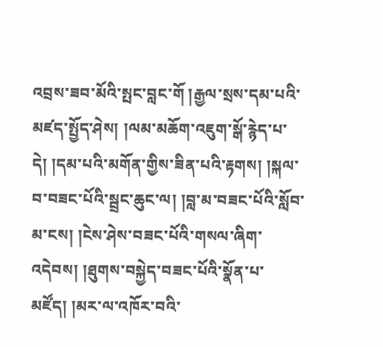འབྲས་ཟབ་མོའི་སྤང་བླང་གོ །རྒྱལ་སྲས་དམ་པའི་མཛད་སྤྱོད་ཤེས། །ལམ་མཆོག་འཇུག་སྒོ་རྙེད་པ་དེ། །དམ་པའི་མགོན་གྱིས་ཟིན་པའི་རྟགས། །སྐལ་བ་བཟང་པོའི་སྦྲང་ཆུང་ལ། །བླ་མ་བཟང་པོའི་སློབ་མ་ངས། །ངེས་ཤེས་བཟང་པོའི་གསལ་ཞིག་འདེབས། །ཐུགས་བསྐྱེད་བཟང་པོའི་སྣོན་པ་མཛོད། །མར་ལ་འཁོར་བའི་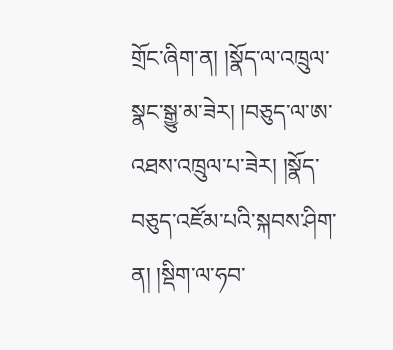གྲོང་ཞིག་ན། །སྣོད་ལ་འཁྲུལ་སྣང་སྒྱུ་མ་ཟེར། །བཅུད་ལ་ཨ་འཐས་འཁྲུལ་པ་ཟེར། །སྣོད་བཅུད་འཛོམ་པའི་སྐབས་ཤིག་ན། །སྡིག་ལ་ཧབ་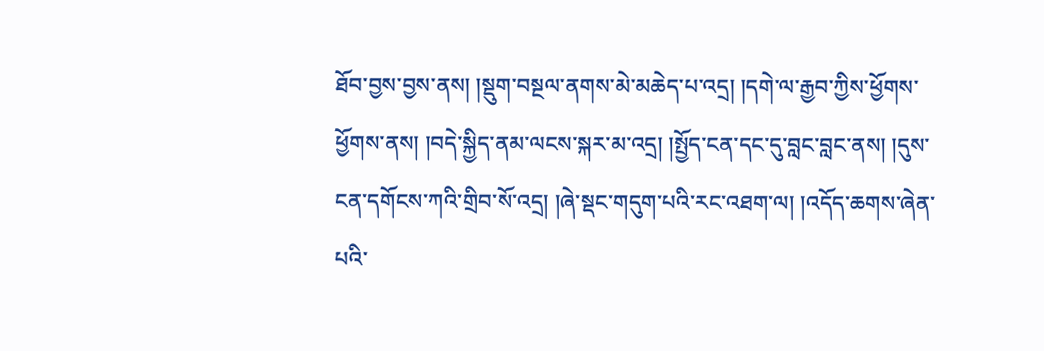ཐོབ་བྱས་བྱས་ནས། །སྡུག་བསྔལ་ནགས་མེ་མཆེད་པ་འདྲ། །དགེ་ལ་རྒྱབ་ཀྱིས་ཕྱོགས་ཕྱོགས་ནས། །བདེ་སྐྱིད་ནམ་ལངས་སྐར་མ་འདྲ། །སྤྱོད་ངན་དང་དུ་བླང་བླང་ནས། །དུས་ངན་དགོངས་ཀའི་གྲིབ་སོ་འདྲ། །ཞེ་སྡང་གདུག་པའི་རང་འཐག་ལ། །འདོད་ཆགས་ཞེན་པའི་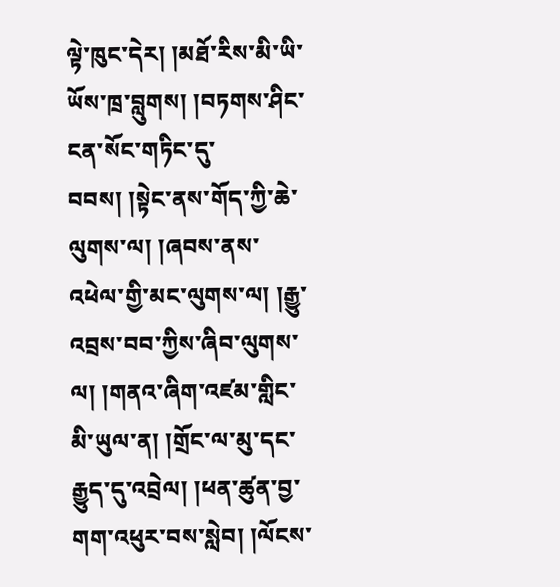ལྟེ་ཁུང་དེར། །མཐོ་རིས་མི་ཡི་ཡོས་ཁྲ་བླུགས། །བཏགས་ཤིང་ངན་སོང་གཏིང་དུ་བབས། །སྟེང་ནས་གོད་ཀྱི་ཆེ་ལུགས་ལ། །ཞབས་ནས་འཕེལ་གྱི་མང་ལུགས་ལ། །རྒྱུ་འབྲས་བབ་ཀྱིས་ཞིབ་ལུགས་ལ། །གནའ་ཞིག་འཛམ་གླིང་མི་ཡུལ་ན། །གྲོང་ལ་མུ་དང་རྒྱུད་དུ་འབྲེལ། །ཕན་ཚུན་བྱ་གག་འཕུར་བས་སླེབ། །ལོངས་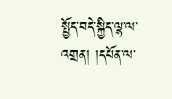སྤྱོད་བདེ་སྐྱིད་ལྷ་ལ་འགྲན། །དཔོན་ལ་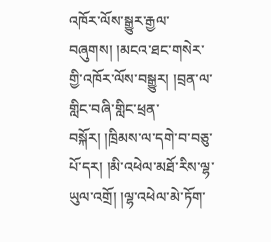འཁོར་ལོས་སྒྱུར་རྒྱལ་བཞུགས། །མངའ་ཐང་གསེར་གྱི་འཁོར་ལོས་བསྒྱུར། །བྲན་ལ་གླིང་བཞི་གླིང་ཕྲན་བསྐོར། །ཁྲིམས་ལ་དགེ་བ་བཅུ་པོ་དར། །མི་འཕེལ་མཐོ་རིས་ལྷ་ཡུལ་འགྲོ། །ལྷ་འཕེལ་མེ་ཏོག་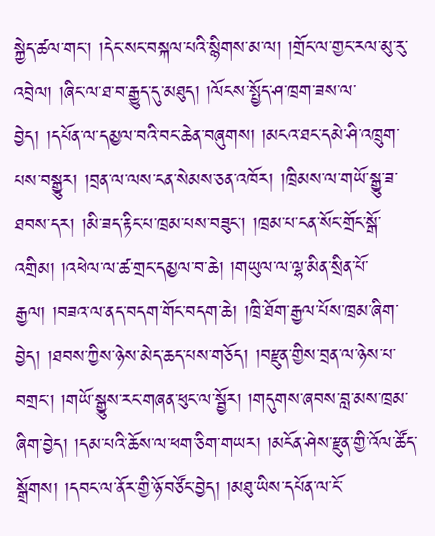སྐྱེད་ཚལ་གང་། །དེང་སང་བསྐལ་པའི་སྙིགས་མ་ལ། །གྲོང་ལ་གྱང་རལ་མུ་རུ་འབྲེལ། །ཞིང་ལ་ཐ་བ་རྒྱུད་དུ་མཐུད། །ལོངས་སྤྱོད་ཤ་ཁྲག་ཟས་ལ་བྱེད། །དཔོན་ལ་དམྱལ་བའི་བང་ཆེན་བཞུགས། །མངའ་ཐང་དམེ་ཤི་འཁྲུག་པས་བསྒྱུར། །བྲན་ལ་ལས་ངན་སེམས་ཅན་འཁོར། །ཁྲིམས་ལ་གཡོ་སྒྱུ་ཟ་ཐབས་དར། །མི་ཟད་རྟིང་པ་ཁྲམ་པས་བཟུང་། །ཁྲམ་པ་ངན་སོང་གྲོང་སྒོ་འགྲིམ། །འཕེལ་ལ་ཚ་གྲང་དམྱལ་བ་ཆེ། །གཡུལ་ལ་ལྷ་མིན་སྲིན་པོ་རྒྱལ། །བཟའ་ལ་ནད་བདག་གོང་བདག་ཆེ། །ཁྲི་ཐོག་རྒྱལ་པོས་ཁྲམ་ཞིག་བྱེད། །ཐབས་ཀྱིས་ཉེས་མེད་ཆད་པས་གཅོད། །བརྫུན་གྱིས་བྲན་ལ་ཉེས་པ་བགྲང་། །གཡོ་སྒྱུས་རང་གཞན་ཕུང་ལ་སྦྱོར། །གདུགས་ཞབས་བླ་མས་ཁྲམ་ཞིག་བྱེད། །དམ་པའི་ཆོས་ལ་ཕག་ཅིག་གཡར། །མངོན་ཤེས་རྫུན་གྱི་འོལ་ཚོད་སྒྲོགས། །དབང་ལ་ནོར་གྱི་ཉོ་བཙོང་བྱེད། །མཐུ་ཡིས་དཔོན་ལ་ངོ་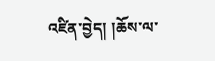འཛིན་བྱེད། །ཆོས་ལ་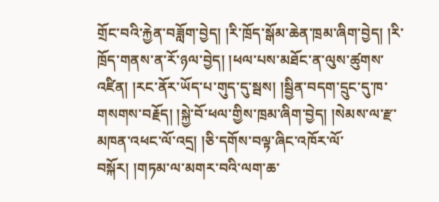གྲོང་བའི་རྐྱེན་བཟློག་བྱེད། །རི་ཁྲོད་སྒོམ་ཆེན་ཁྲམ་ཞིག་བྱེད། །རི་ཁྲོད་གནས་ན་རོ་ཉལ་བྱེད། །ཕལ་པས་མཐོང་ན་ལུས་ཚུགས་འཛིན། །རང་ནོར་ཡོད་པ་གུད་དུ་སྦས། །སྦྱིན་བདག་དྲུང་དུ་ཁ་གསགས་བརྗོད། །སྐྱེ་བོ་ཕལ་གྱིས་ཁྲམ་ཞིག་བྱེད། །སེམས་ལ་རྫ་མཁན་འཕང་ལོ་འདྲ། །ཅི་དགོས་བལྟ་ཞིང་འཁོར་ལོ་བསྐོར། །གཏམ་ལ་མགར་བའི་ལག་ཆ་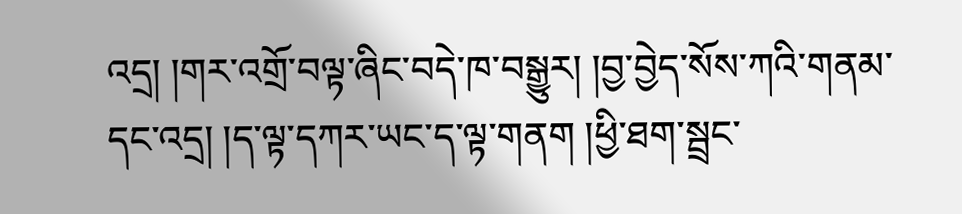འདྲ། །གར་འགྲོ་བལྟ་ཞིང་བདེ་ཁ་བསྒྱུར། །བྱ་བྱེད་སོས་ཀའི་གནམ་དང་འདྲ། །ད་ལྟ་དཀར་ཡང་ད་ལྟ་གནག །ཕྱི་ཐག་སྦྲང་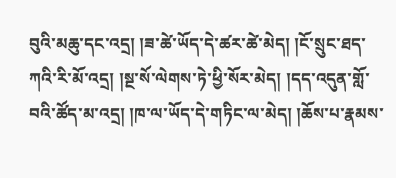བུའི་མཆུ་དང་འདྲ། །ཟ་ཚེ་ཡོད་དེ་ཚར་ཚེ་མེད། །ངོ་སྲུང་ཐད་ཀའི་རི་མོ་འདྲ། །སྔ་སོ་ལེགས་ཏེ་ཕྱི་སོར་མེད། །དད་འདུན་གློ་བའི་ཚོད་མ་འདྲ། །ཁ་ལ་ཡོད་དེ་གཏིང་ལ་མེད། །ཆོས་པ་རྣམས་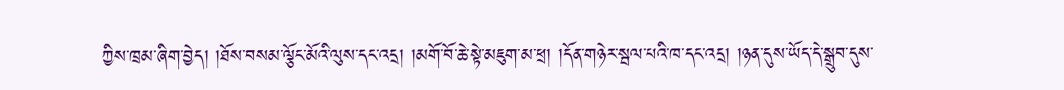ཀྱིས་ཁྲམ་ཞིག་བྱེད། །ཐོས་བསམ་ལྕོང་མོའི་ལུས་དང་འདྲ། །མགོ་བོ་ཆེ་སྟེ་མཇུག་མ་ཕྲ། །དོན་གཉེར་སྦལ་པའི་ཁ་དང་འདྲ། །ཉན་དུས་ཡོད་དེ་སྒྲུབ་དུས་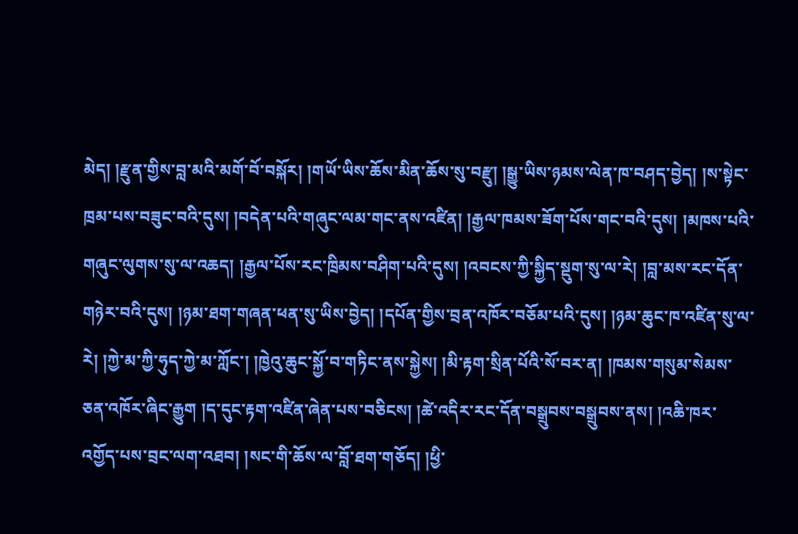མེད། །རྫུན་གྱིས་བླ་མའི་མགོ་བོ་བསྐོར། །གཡོ་ཡིས་ཆོས་མིན་ཆོས་སུ་བརྫུ། །སྒྱུ་ཡིས་ཉམས་ལེན་ཁ་བཤད་བྱེད། །ས་སྟེང་ཁྲམ་པས་བཟུང་བའི་དུས། །བདེན་པའི་གཞུང་ལམ་གང་ནས་འཛིན། །རྒྱལ་ཁམས་ཟོག་པོས་གང་བའི་དུས། །མཁས་པའི་གཞུང་ལུགས་སུ་ལ་འཆད། །རྒྱལ་པོས་རང་ཁྲིམས་བཤིག་པའི་དུས། །འབངས་ཀྱི་སྐྱིད་སྡུག་སུ་ལ་རེ། །བླ་མས་རང་དོན་གཉེར་བའི་དུས། །ཉམ་ཐག་གཞན་ཕན་སུ་ཡིས་བྱེད། །དཔོན་གྱིས་བྲན་འཁོར་བཅོམ་པའི་དུས། །ཉམ་ཆུང་ཁ་འཛིན་སུ་ལ་རེ། །ཀྱེ་མ་ཀྱི་ཧུད་ཀྱེ་མ་ཀློང་། །ཁྱེའུ་ཆུང་སྐྱོ་བ་གཏིང་ནས་སྐྱེས། །མི་རྟག་སྲིན་པོའི་སོ་བར་ན། །ཁམས་གསུམ་སེམས་ཅན་འཁོར་ཞིང་རྒྱུག །ད་དུང་རྟག་འཛིན་ཞེན་པས་བཅིངས། །ཚེ་འདིར་རང་དོན་བསྒྲུབས་བསྒྲུབས་ནས། །འཆི་ཁར་འགྱོད་པས་བྲང་ལག་འཐབ། །སང་གི་ཆོས་ལ་བློ་ཐག་གཅོད། །ཕྱི་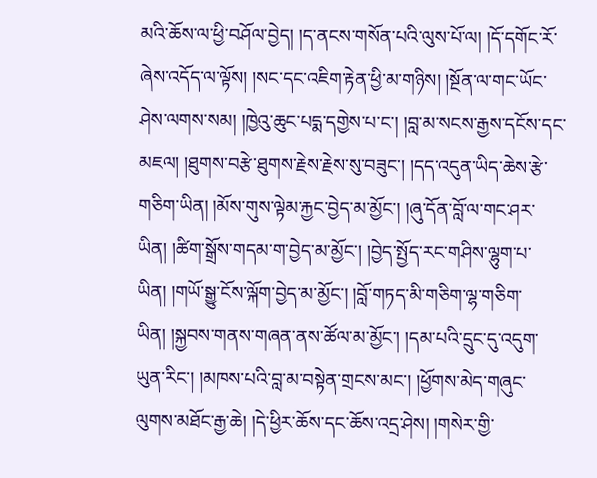མའི་ཆོས་ལ་ཕྱི་བཤོལ་བྱེད། །ད་ནངས་གསོན་པའི་ལུས་པོ་ལ། །དོ་དགོང་རོ་ཞེས་འདོད་ལ་ལྟོས། །སང་དང་འཇིག་རྟེན་ཕྱི་མ་གཉིས། །སྔོན་ལ་གང་ཡོང་ཤེས་ལགས་སམ། །ཁྱེའུ་ཆུང་པདྨ་དགྱེས་པ་ང་། །བླ་མ་སངས་རྒྱས་དངོས་དང་མཇལ། །ཐུགས་བརྩེ་ཐུགས་རྗེས་རྗེས་སུ་བཟུང་། །དད་འདུན་ཡིད་ཆེས་རྩེ་གཅིག་ཡིན། །མོས་གུས་ལྟེམ་རྐྱང་བྱེད་མ་མྱོང་། །ཞུ་དོན་བློ་ལ་གང་ཤར་ཡིན། །ཚིག་སྒྲོས་གདམ་ག་བྱེད་མ་མྱོང་། །བྱེད་སྤྱོད་རང་གཤིས་ལྷུག་པ་ཡིན། །གཡོ་སྒྱུ་ངོས་ལྐོག་བྱེད་མ་མྱོང་། །བློ་གཏད་མི་གཅིག་ལྷ་གཅིག་ཡིན། །སྐྱབས་གནས་གཞན་ནས་ཚོལ་མ་མྱོང་། །དམ་པའི་དྲུང་དུ་འདུག་ཡུན་རིང་། །མཁས་པའི་བླ་མ་བསྟེན་གྲངས་མང་། །ཕྱོགས་མེད་གཞུང་ལུགས་མཐོང་རྒྱ་ཆེ། །དེ་ཕྱིར་ཆོས་དང་ཆོས་འདྲ་ཤེས། །གསེར་གྱི་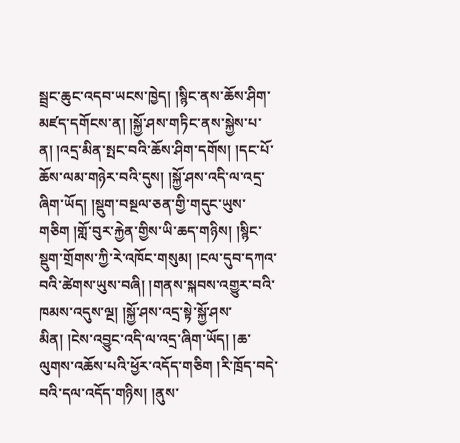སྦྲང་ཆུང་འདབ་ཡངས་ཁྱེད། །སྙིང་ནས་ཆོས་ཤིག་མཛད་དགོངས་ན། །སྐྱོ་ཤས་གཏིང་ནས་སྐྱེས་པ་ན། །འདྲ་མིན་སྤང་བའི་ཆོས་ཤིག་དགོས། །དང་པོ་ཆོས་ལམ་གཉེར་བའི་དུས། །སྐྱོ་ཤས་འདི་ལ་འདྲ་ཞིག་ཡོད། །སྡུག་བསྔལ་ཅན་གྱི་གདུང་ཡུས་གཅིག །གློ་བུར་རྐྱེན་གྱིས་ཡི་ཆད་གཉིས། །སྙིང་སྡུག་གྲོགས་ཀྱི་རེ་འཁོང་གསུམ། །ངལ་དུབ་དཀའ་བའི་ཚེགས་ཡུས་བཞི། །གནས་སྐབས་འགྱུར་བའི་ཁམས་འདུས་ལྔ། །སྐྱོ་ཤས་འདྲ་སྟེ་སྐྱོ་ཤས་མིན། །ངེས་འབྱུང་འདི་ལ་འདྲ་ཞིག་ཡོད། །ཆ་ལུགས་འཆོས་པའི་ཕྱོར་འདོད་གཅིག །རི་ཁྲོད་བདེ་བའི་དལ་འདོད་གཉིས། །ནུས་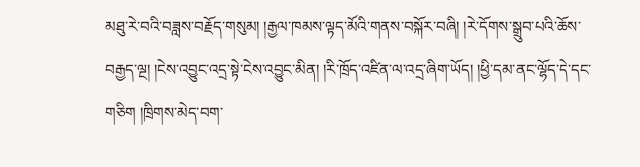མཐུ་རེ་བའི་བཟླས་བརྗོད་གསུམ། །རྒྱལ་ཁམས་ལྟད་མོའི་གནས་བསྐོར་བཞི། །རེ་དོགས་སྒྲུབ་པའི་ཆོས་བརྒྱད་ལྔ། །ངེས་འབྱུང་འདྲ་སྟེ་ངེས་འབྱུང་མིན། །རི་ཁྲོད་འཛིན་ལ་འདྲ་ཞིག་ཡོད། །ཕྱི་དམ་ནང་ལྷོད་དེ་དང་གཅིག །ཁྲིགས་མེད་བག་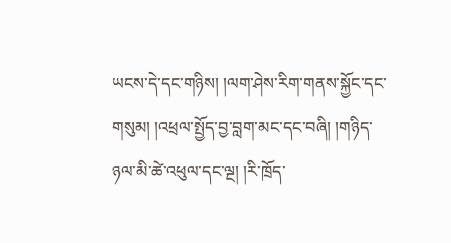ཡངས་དེ་དང་གཉིས། །ལག་ཤེས་རིག་གནས་སྐྱོང་དང་གསུམ། །འཕྲལ་སྤྱོད་བྱ་བླག་མང་དང་བཞི། །གཉིད་ཉལ་མི་ཚེ་འཕུལ་དང་ལྔ། །རི་ཁྲོད་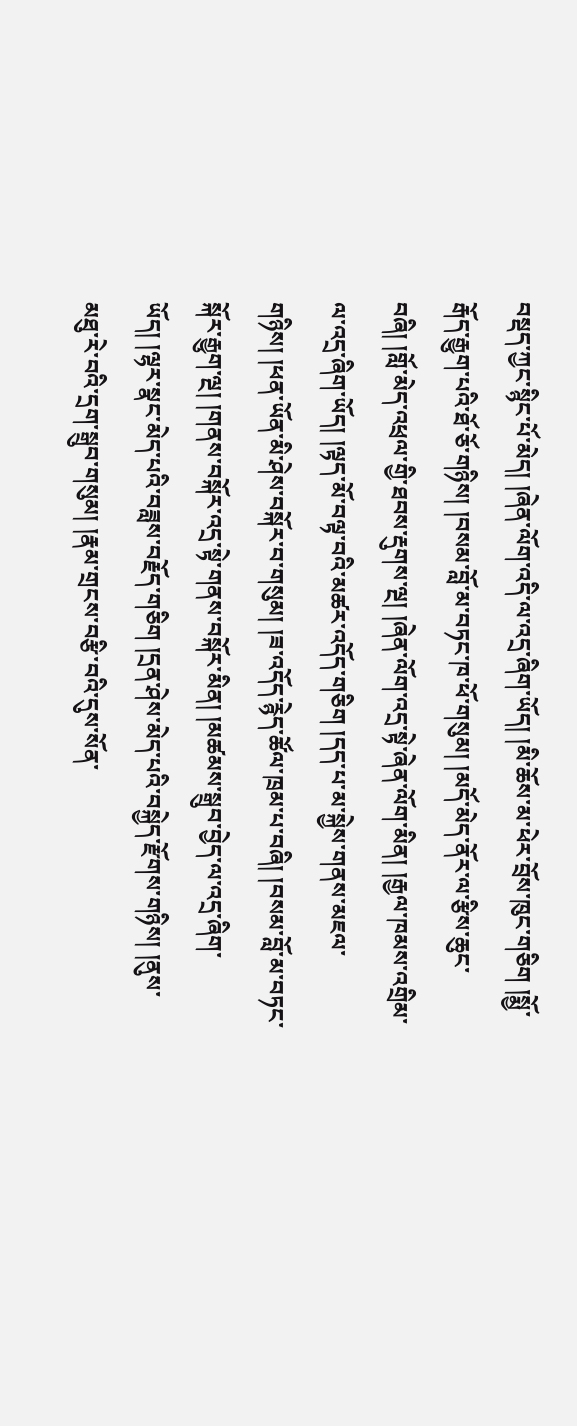བསྡད་ཀྱང་སྙིང་པོ་མེད། །ཞེན་ལོག་འདི་ལ་འདྲ་ཞིག་ཡོད། །མི་ཆོས་མ་ཕེར་བྲོས་ཁུང་གཅིག །སྨྱོ་རྒོད་རྒྱུག་པའི་ཐོ་ཅོ་གཉིས། །བསམ་བློ་མ་བཏང་ཁ་ཕོ་གསུམ། །མདོ་མེད་ནོར་ལ་རྩིས་ཆུང་བཞི། །གློ་མེད་འཕྲལ་གྱི་ཐབས་རྡུགས་ལྔ། །ཞེན་ལོག་འདྲ་སྟེ་ཞེན་ལོག་མིན། །རྒྱལ་ཁམས་འགྲིམ་ལ་འདྲ་ཞིག་ཡོད། །ལྟད་མོ་བལྟ་བའི་མཚར་འདོད་གཅིག །དད་པ་མ་སྐྱེས་གནས་མཇལ་གཉིས། །ཕན་ཡོན་མི་ཤེས་བསྐོར་བ་གསུམ། །ཟ་འདོད་རྙེད་ཚོལ་ཁྲམ་པ་བཞི། །བསམ་བློ་མ་བཏང་སྐོར་རྒྱུག་ལྔ། །གནས་བསྐོར་འདྲ་སྟེ་གནས་བསྐོར་མིན། །མཚམས་སྒྲུབ་བྱེད་ལ་འདྲ་ཞིག་ཡོད། །ལྷར་སྣང་མེད་པའི་བཟླས་བརྗོད་གཅིག །དྲན་ཤེས་མེད་པའི་བསྐྱེད་རྫོགས་གཉིས། །ནུས་མཐུ་རེ་བའི་དྲག་སྒྲུབ་གསུམ། །རྣམ་གྲངས་བརྩི་བའི་དུས་སོན་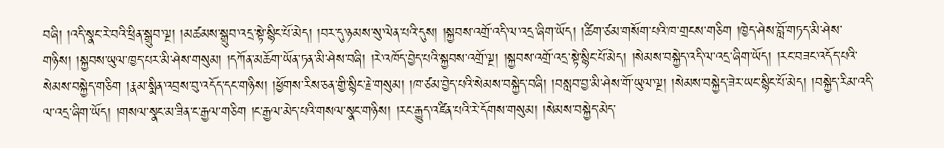བཞི། །འདི་སྣང་རེ་བའི་ཕྲིན་སྒྲུབ་ལྔ། །མཚམས་སྒྲུབ་འདྲ་སྟེ་སྙིང་པོ་མེད། །བར་དུ་ཉམས་སུ་ལེན་པའི་དུས། །སྐྱབས་འགྲོ་འདི་ལ་འདྲ་ཞིག་ཡོད། །ཚིག་ཙམ་གསོག་པའི་ཁ་གྲངས་གཅིག །ཁྱེད་ཤེས་བློ་གཏད་མི་ཤེས་གཉིས། །སྐྱབས་ཡུལ་ཁྱད་པར་མི་ཤེས་གསུམ། །དཀོན་མཆོག་ཡོན་ཏན་མི་ཤེས་བཞི། །རེ་འཁོད་བྱེད་པའི་སྐྱབས་འགྲོ་ལྔ། །སྐྱབས་འགྲོ་འདྲ་སྟེ་སྙིང་པོ་མེད། །སེམས་བསྐྱེད་འདི་ལ་འདྲ་ཞིག་ཡོད། །རང་བཟང་འདོད་པའི་སེམས་བསྐྱེད་གཅིག །རྣམ་སྨིན་འབྲས་བུ་འདོད་དང་གཉིས། །ཕྱོགས་རིས་ཅན་གྱི་སྙིང་རྗེ་གསུམ། །ཁ་ཙམ་བྱེད་པའི་སེམས་བསྐྱེད་བཞི། །བསླབ་བྱ་མི་ཤེས་གོ་ཡུལ་ལྔ། །སེམས་བསྐྱེད་ཟེར་ཡང་སྙིང་པོ་མེད། །བསྐྱེད་རིམ་འདི་ལ་འདྲ་ཞིག་ཡོད། །གསལ་སྣང་མ་ཟིན་ང་རྒྱལ་གཅིག །ང་རྒྱལ་མེད་པའི་གསལ་སྣང་གཉིས། །རང་རྒྱུད་འཛིན་པའི་རེ་དོགས་གསུམ། །སེམས་བསྐྱེད་མེད་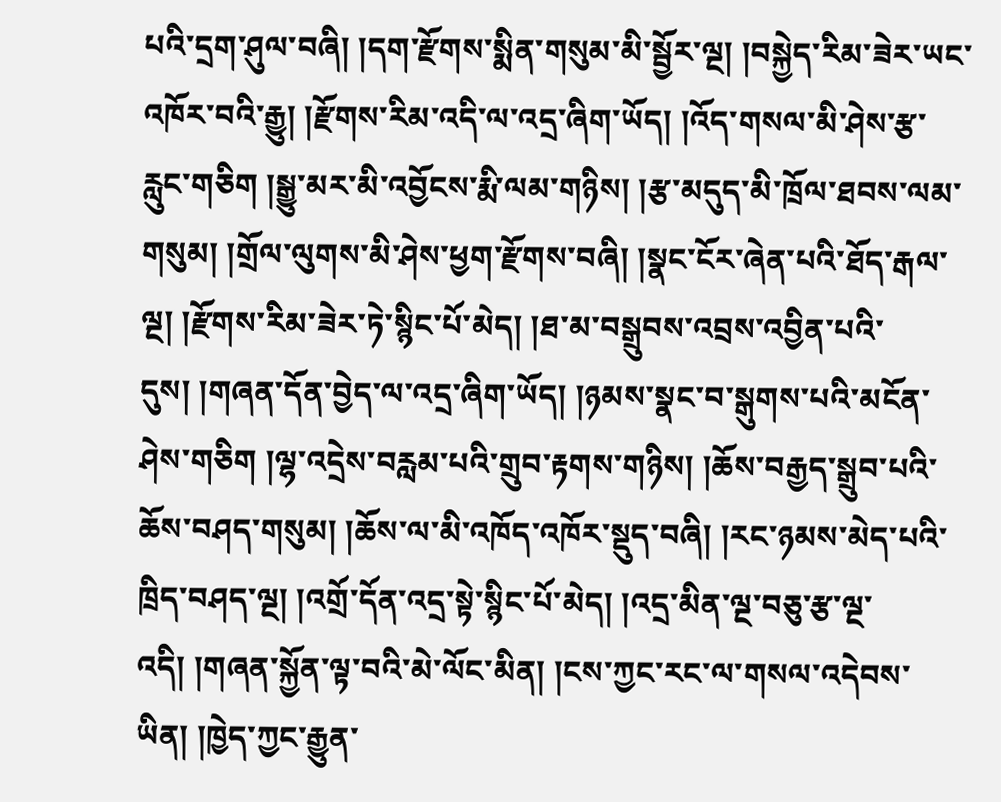པའི་དྲག་ཤུལ་བཞི། །དག་རྫོགས་སྨིན་གསུམ་མི་སྦྱོར་ལྔ། །བསྐྱེད་རིམ་ཟེར་ཡང་འཁོར་བའི་རྒྱུ། །རྫོགས་རིམ་འདི་ལ་འདྲ་ཞིག་ཡོད། །འོད་གསལ་མི་ཤེས་རྩ་རླུང་གཅིག །སྒྱུ་མར་མི་འབྱོངས་རྨི་ལམ་གཉིས། །རྩ་མདུད་མི་ཁྲོལ་ཐབས་ལམ་གསུམ། །གྲོལ་ལུགས་མི་ཤེས་ཕྱག་རྫོགས་བཞི། །སྣང་ངོར་ཞེན་པའི་ཐོད་རྒལ་ལྔ། །རྫོགས་རིམ་ཟེར་ཏེ་སྙིང་པོ་མེད། །ཐ་མ་བསྒྲུབས་འབྲས་འབྱིན་པའི་དུས། །གཞན་དོན་བྱེད་ལ་འདྲ་ཞིག་ཡོད། །ཉམས་སྣང་བ་སྒུགས་པའི་མངོན་ཤེས་གཅིག །ལྷ་འདྲེས་བརླམ་པའི་གྲུབ་རྟགས་གཉིས། །ཆོས་བརྒྱད་སྒྲུབ་པའི་ཆོས་བཤད་གསུམ། །ཆོས་ལ་མི་འཁོད་འཁོར་སྡུད་བཞི། །རང་ཉམས་མེད་པའི་ཁྲིད་བཤད་ལྔ། །འགྲོ་དོན་འདྲ་སྟེ་སྙིང་པོ་མེད། །འདྲ་མིན་ལྔ་བཅུ་རྩ་ལྔ་འདི། །གཞན་སྐྱོན་ལྟ་བའི་མེ་ལོང་མིན། །ངས་ཀྱང་རང་ལ་གསལ་འདེབས་ཡིན། །ཁྱེད་ཀྱང་རྒྱུན་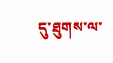དུ་ཐུགས་ལ་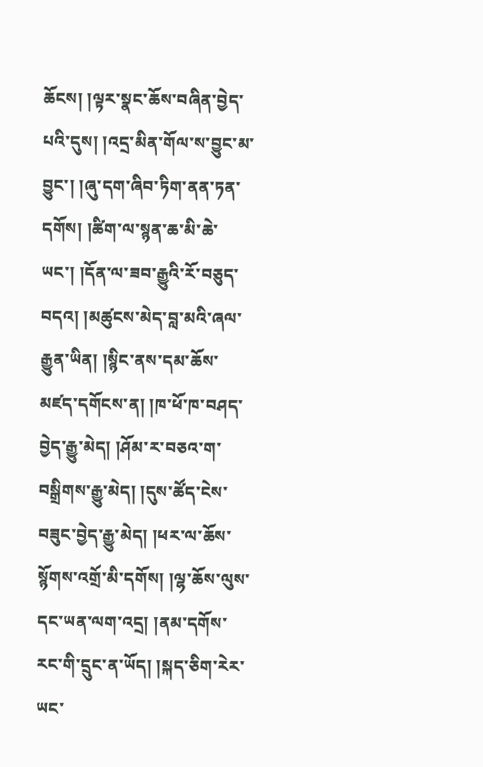ཆོངས། །ལྟར་སྣང་ཆོས་བཞིན་བྱེད་པའི་དུས། །འདྲ་མིན་གོལ་ས་བྱུང་མ་བྱུང་། །ཞུ་དག་ཞིབ་ཏིག་ནན་ཏན་དགོས། །ཚིག་ལ་སྙན་ཆ་མི་ཆེ་ཡང་། །དོན་ལ་ཟབ་རྒྱུའི་རོ་བཅུད་བདའ། །མཚུངས་མེད་བླ་མའི་ཞལ་རྒྱུན་ཡིན། །སྙིང་ནས་དམ་ཆོས་མཛད་དགོངས་ན། །ཁ་ཕོ་ཁ་བཤད་བྱེད་རྒྱུ་མེད། །ཤོམ་ར་བཅའ་ག་བསྒྲིགས་རྒྱུ་མེད། །དུས་ཚོད་ངེས་བཟུང་བྱེད་རྒྱུ་མེད། །ཕར་ལ་ཆོས་སྙོགས་འགྲོ་མི་དགོས། །ལྷ་ཆོས་ལུས་དང་ཡན་ལག་འདྲ། །ནམ་དགོས་རང་གི་དྲུང་ན་ཡོད། །སྐད་ཅིག་རེར་ཡང་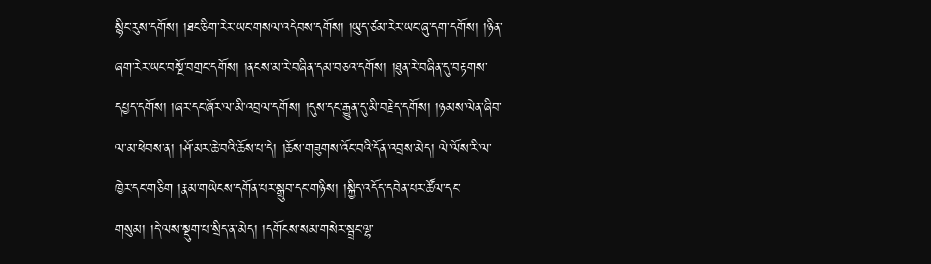སྙིང་རུས་དགོས། །ཐང་ཅིག་རེར་ཡང་གསལ་འདེབས་དགོས། །ཡུད་ཙམ་རེར་ཡང་ཞུ་དག་དགོས། །ཉིན་ཞག་རེར་ཡང་བསྔོ་བགྲང་དགོས། །ནངས་མ་རེ་བཞིན་དམ་བཅའ་དགོས། །ཐུན་རེ་བཞིན་དུ་བརྟགས་དཔྱད་དགོས། །ཞར་དང་ཞོར་ལ་མི་འབྲལ་དགོས། །དུས་དང་རྒྱུན་དུ་མི་བརྗེད་དགོས། །ཉམས་ལེན་ཞིབ་ལ་མ་ཕེབས་ན། །ཤོ་མར་ཆེ་བའི་ཆོས་པ་དེ། །ཆོས་གཟུགས་འོང་བའི་དོན་འབྲས་མེད། ལེ་ལོས་རི་ལ་ཁྱེར་དང་གཅིག །རྣམ་གཡེངས་དགོན་པར་སྒྲུབ་དང་གཉིས། །སྐྱིད་འདོད་དབེན་པར་ཚོལ་དང་གསུམ། །དེ་ལས་སྡུག་པ་སྲིད་ན་མེད། །དགོངས་སམ་གསེར་སྦྲང་ལྷ་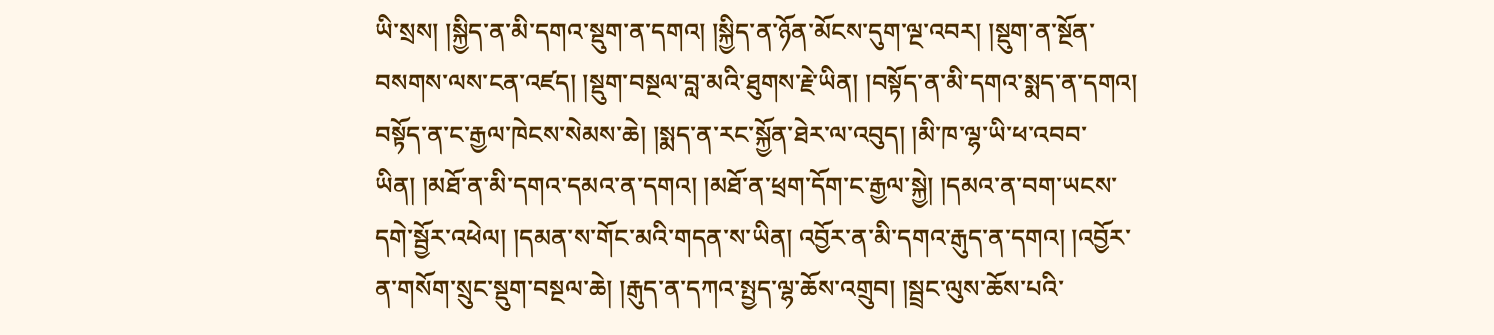ཡི་སྲས། །སྐྱིད་ན་མི་དགའ་སྡུག་ན་དགའ། །སྐྱིད་ན་ཉོན་མོངས་དུག་ལྔ་འབར། །སྡུག་ན་སྔོན་བསགས་ལས་ངན་འཛད། །སྡུག་བསྔལ་བླ་མའི་ཐུགས་རྗེ་ཡིན། །བསྟོད་ན་མི་དགའ་སྨད་ན་དགའ། བསྟོད་ན་ང་རྒྱལ་ཁེངས་སེམས་ཆེ། །སྨད་ན་རང་སྐྱོན་ཐེར་ལ་འབུད། །མི་ཁ་ལྷ་ཡི་ཕ་འབབ་ཡིན། །མཐོ་ན་མི་དགའ་དམའ་ན་དགའ། །མཐོ་ན་ཕྲག་དོག་ང་རྒྱལ་སྐྱེ། །དམའ་ན་བག་ཡངས་དགེ་སྦྱོར་འཕེལ། །དམན་ས་གོང་མའི་གདན་ས་ཡིན། འབྱོར་ན་མི་དགའ་རྒུད་ན་དགའ། །འབྱོར་ན་གསོག་སྲུང་སྡུག་བསྔལ་ཆེ། །རྒུད་ན་དཀའ་སྤྱད་ལྷ་ཆོས་འགྲུབ། །སྦྲང་ལུས་ཆོས་པའི་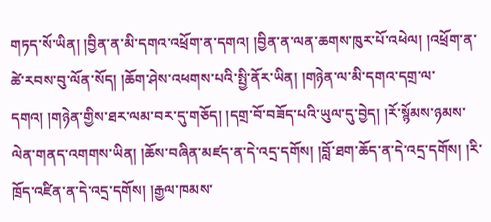གཏད་སོ་ཡིན། །བྱིན་ན་མི་དགའ་འཕྲོག་ན་དགའ། །བྱིན་ན་ལན་ཆགས་ཁུར་པོ་འཕེལ། །འཕྲོག་ན་ཚེ་རབས་བུ་ལོན་སོད། །ཆོག་ཤེས་འཕགས་པའི་སྤྱི་ནོར་ཡིན། །གཉེན་ལ་མི་དགའ་དགྲ་ལ་དགའ། །གཉེན་གྱིས་ཐར་ལམ་བར་དུ་གཅོད། །དགྲ་བོ་བཟོད་པའི་ཡུལ་དུ་བྱེད། །རོ་སྙོམས་ཉམས་ལེན་གནད་འགགས་ཡིན། །ཆོས་བཞིན་མཛད་ན་དེ་འདྲ་དགོས། །བློ་ཐག་ཆོད་ན་དེ་འདྲ་དགོས། །རི་ཁྲོད་འཛིན་ན་དེ་འདྲ་དགོས། །རྒྱལ་ཁམས་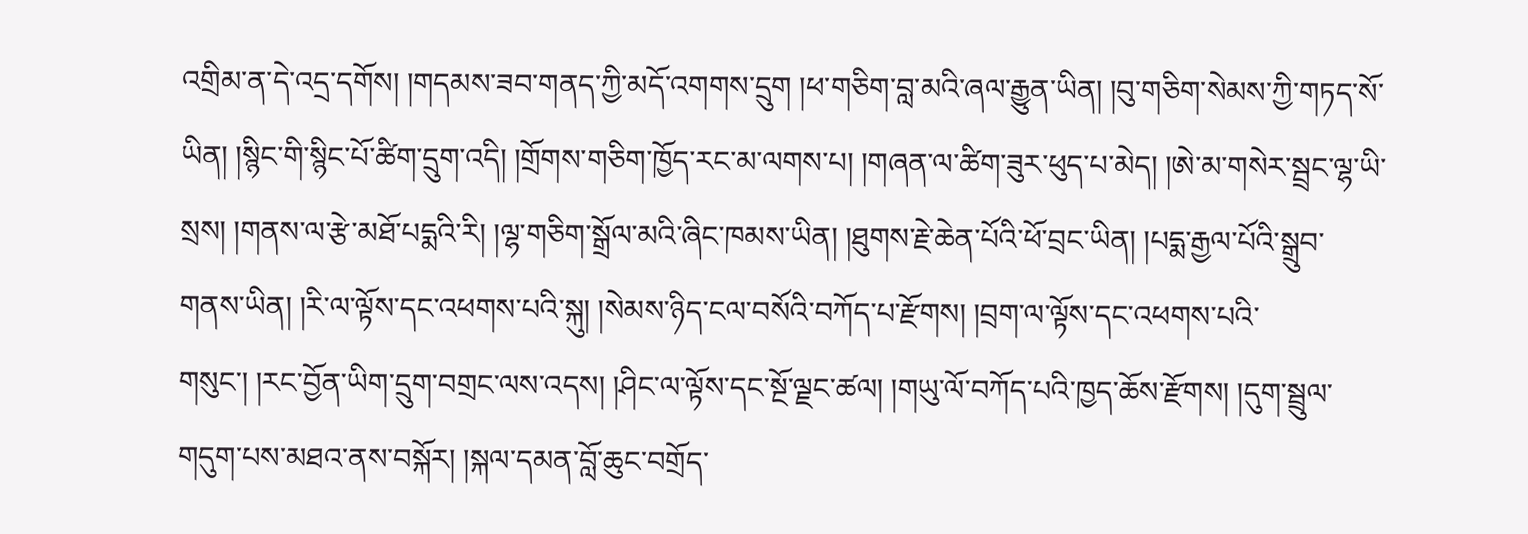འགྲིམ་ན་དེ་འདྲ་དགོས། །གདམས་ཟབ་གནད་ཀྱི་མདོ་འགགས་དྲུག །ཕ་གཅིག་བླ་མའི་ཞལ་རྒྱུན་ཡིན། །བུ་གཅིག་སེམས་ཀྱི་གཏད་སོ་ཡིན། །སྙིང་གི་སྙིང་པོ་ཚིག་དྲུག་འདི། །གྲོགས་གཅིག་ཁྱོད་རང་མ་ལགས་པ། །གཞན་ལ་ཚིག་ཟུར་ཕུད་པ་མེད། །ཨེ་མ་གསེར་སྦྲང་ལྷ་ཡི་སྲས། །གནས་ལ་རྩེ་མཐོ་པདྨའི་རི། །ལྷ་གཅིག་སྒྲོལ་མའི་ཞིང་ཁམས་ཡིན། །ཐུགས་རྗེ་ཆེན་པོའི་ཕོ་བྲང་ཡིན། །པདྨ་རྒྱལ་པོའི་སྒྲུབ་གནས་ཡིན། །རི་ལ་ལྟོས་དང་འཕགས་པའི་སྐུ། །སེམས་ཉིད་ངལ་བསོའི་བཀོད་པ་རྫོགས། །བྲག་ལ་ལྟོས་དང་འཕགས་པའི་གསུང་། །རང་བྱོན་ཡིག་དྲུག་བགྲང་ལས་འདས། །ཤིང་ལ་ལྟོས་དང་སྔོ་ལྗང་ཚལ། །གཡུ་ལོ་བཀོད་པའི་ཁྱད་ཆོས་རྫོགས། །དུག་སྦྲུལ་གདུག་པས་མཐའ་ནས་བསྐོར། །སྐལ་དམན་བློ་ཆུང་བགྲོད་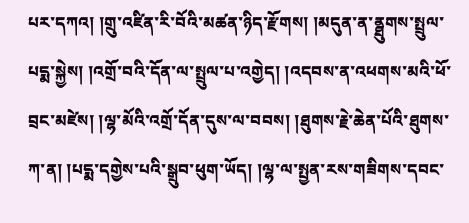པར་དཀའ། །གྲུ་འཛིན་རི་བོའི་མཚན་ཉིད་རྫོགས། །མདུན་ན་ནྠུགས་སྤྲུལ་པདྨ་སྐྱེས། །འགྲོ་བའི་དོན་ལ་སྤྲུལ་པ་འགྱེད། །འདབས་ན་འཕགས་མའི་ཕོ་བྲང་མཛེས། །ལྷ་མོའི་འགྲོ་དོན་དུས་ལ་བབས། །ཐུགས་རྗེ་ཆེན་པོའི་ཐུགས་ཀ་ན། །པདྨ་དགྱེས་པའི་སྒྲུབ་ཕུག་ཡོད། །ལྷ་ལ་སྤྱན་རས་གཟིགས་དབང་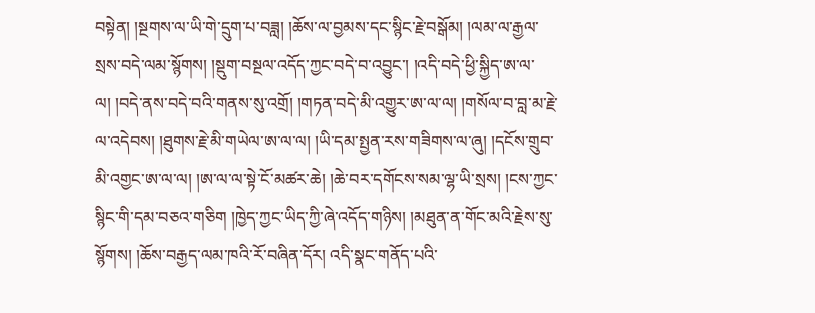བསྟེན། །སྔགས་ལ་ཡི་གེ་དྲུག་པ་བཟླ། །ཆོས་ལ་བྱམས་དང་སྙིང་རྗེ་བསྒོམ། །ལམ་ལ་རྒྱལ་སྲས་བདེ་ལམ་སྙོགས། །སྡུག་བསྔལ་འདོད་ཀྱང་བདེ་བ་འབྱུང་། །འདི་བདེ་ཕྱི་སྐྱིད་ཨ་ལ་ལ། །བདེ་ནས་བདེ་བའི་གནས་སུ་འགྲོ། །གཏན་བདེ་མི་འགྱུར་ཨ་ལ་ལ། །གསོལ་བ་བླ་མ་རྗེ་ལ་འདེབས། །ཐུགས་རྗེ་མི་གཡེལ་ཨ་ལ་ལ། །ཡི་དམ་སྤྱན་རས་གཟིགས་ལ་ཞུ། །དངོས་གྲུབ་མི་འགྱང་ཨ་ལ་ལ། །ཨ་ལ་ལ་སྟེ་ངོ་མཚར་ཆེ། །ཆེ་བར་དགོངས་སམ་ལྷ་ཡི་སྲས། །ངས་ཀྱང་སྙིང་གི་དམ་བཅའ་གཅིག །ཁྱེད་ཀྱང་ཡིད་ཀྱི་ཞེ་འདོད་གཉིས། །མཐུན་ན་གོང་མའི་རྗེས་སུ་སྙོགས། །ཆོས་བརྒྱད་ལམ་ཁའི་རོ་བཞིན་དོར། འདི་སྣང་གནོད་པའི་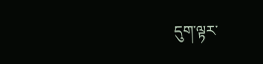དུག་ལྟར་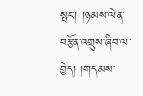སྤང་། །ཉམས་ལེན་བརྩོན་འགྲུས་ཞིབ་ལ་བྱེད། །གདམས་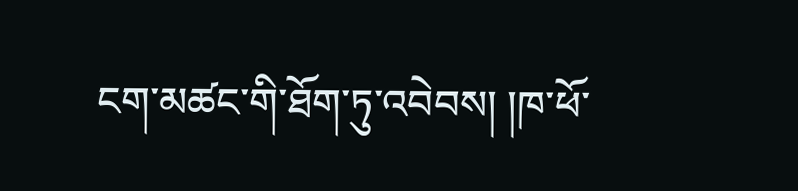ངག་མཚང་གི་ཐོག་ཏུ་འབེབས། །ཁ་ཕོ་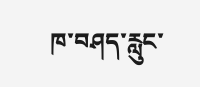ཁ་བཤད་རླུང་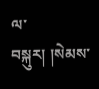ལ་བསྐུར། །སེམས་